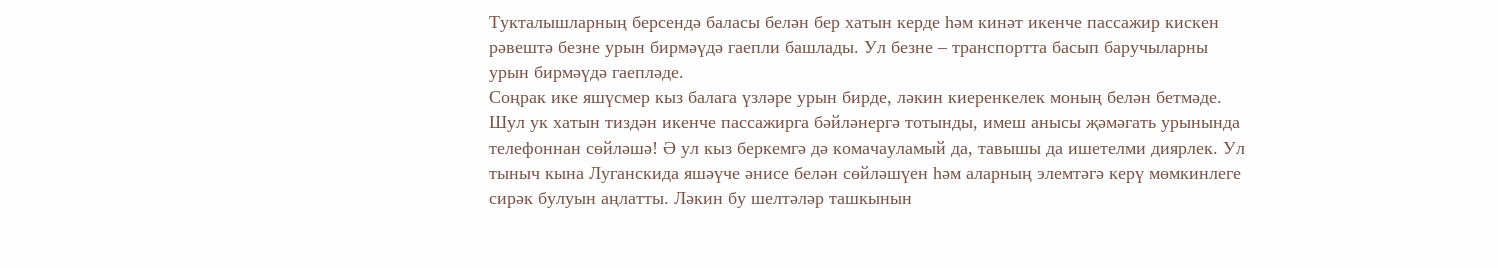Тукталышларның берсендә баласы белән бер хатын керде һәм кинәт икенче пассажир кискен рәвештә безне урын бирмәүдә гаепли башлады. Ул безне – транспортта басып баручыларны урын бирмәүдә гаепләде.
Соңрак ике яшүсмер кыз балага үзләре урын бирде, ләкин киеренкелек моның белән бетмәде. Шул ук хатын тиздән икенче пассажирга бәйләнергә тотынды, имеш анысы җәмәгать урынында телефоннан сөйләшә! Ә ул кыз беркемгә дә комачауламый да, тавышы да ишетелми диярлек. Ул тыныч кына Луганскида яшәүче әнисе белән сөйләшүен һәм аларның элемтәгә керү мөмкинлеге сирәк булуын аңлатты. Ләкин бу шелтәләр ташкынын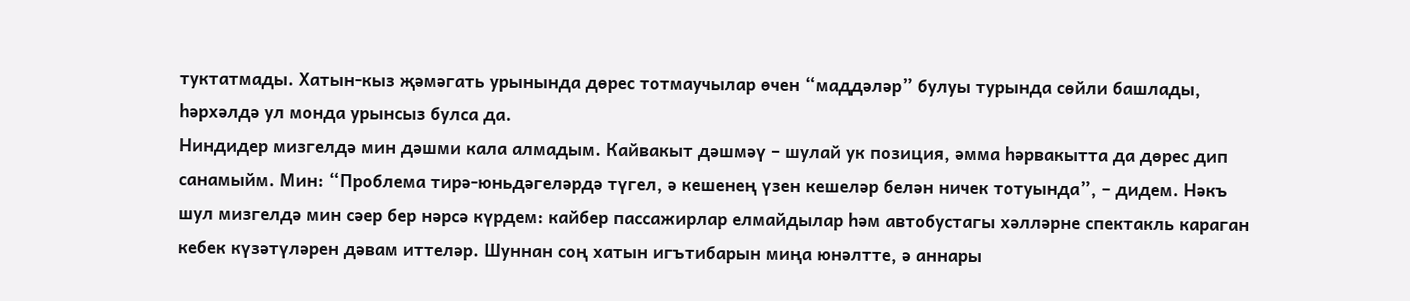туктатмады. Хатын-кыз җәмәгать урынында дөрес тотмаучылар өчен “маддәләр” булуы турында сөйли башлады, һәрхәлдә ул монда урынсыз булса да.
Ниндидер мизгелдә мин дәшми кала алмадым. Кайвакыт дәшмәү – шулай ук позиция, әмма һәрвакытта да дөрес дип санамыйм. Мин: “Проблема тирә-юньдәгеләрдә түгел, ә кешенең үзен кешеләр белән ничек тотуында”, – дидем. Нәкъ шул мизгелдә мин сәер бер нәрсә күрдем: кайбер пассажирлар елмайдылар һәм автобустагы хәлләрне спектакль караган кебек күзәтүләрен дәвам иттеләр. Шуннан соң хатын игътибарын миңа юнәлтте, ә аннары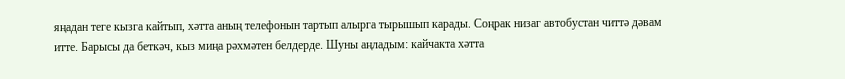яңадан теге кызга кайтып, хәтта аның телефонын тартып алырга тырышып карады. Соңрак низаг автобустан читтә дәвам итте. Барысы да беткәч, кыз миңа рәхмәтен белдерде. Шуны аңладым: кайчакта хәтта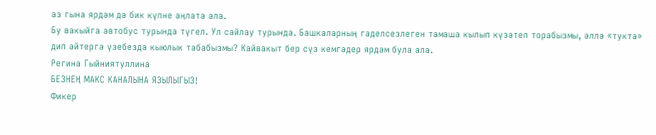аз гына ярдәм дә бик күпне аңлата ала.
Бу вакыйга автобус турында түгел. Ул сайлау турында. Башкаларның гаделсезлеген тамаша кылып күзәтеп торабызмы, әллә «тукта» дип әйтергә үзебездә кыюлык табабызмы? Кайвакыт бер сүз кемгәдер ярдәм була ала.
Регина Гыйниятуллина
БЕЗНЕҢ МАКС КАНАЛЫНА ЯЗЫЛЫГЫЗ!
Фикер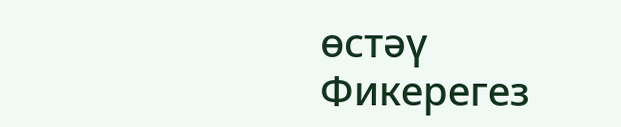өстәү
Фикерегез